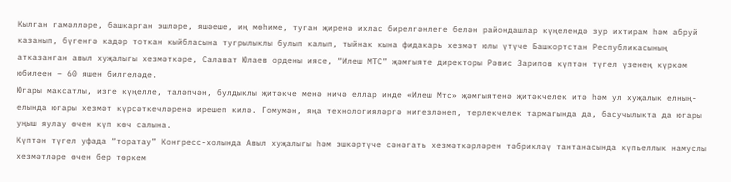Кылган гамәлләре, башкарган эшләре, яшәеше, иң мөһиме, туган җиренә ихлас бирелгәнлеге белән райондашлар күңелендә зур ихтирам һәм абруй казанып, бүгенгә кадәр тоткан кыйбласына тугрылыклы булып калып, тыйнак кына фидакарь хезмәт юлы үтүче Башкортстан Республикасының атказанган авыл хуҗалыгы хезмәткәре, Салават Юлаев ордены иясе, “Илеш МТС” җәмгыяте директоры Рәвис Зарипов күптән түгел үзенең күркәм юбилеен – 60 яшен билгеләде.
Югары максатлы, изге күңелле, таләпчән, булдыклы җитәкче менә ничә еллар инде «Илеш Мтс» җәмгыятенә җитәкчелек итә һәм ул хуҗалык елның-елында югары хезмәт күрсәткечләренә ирешеп килә. Гомумән, яңа технологияләргә нигезләнеп, терлекчелек тармагында да, басучылыкта да югары уңыш яулау өчен күп көч салына.
Күптән түгел уфада “торатау” Конгресс-холында Авыл хуҗалыгы һәм эшкәртүче сәнәгать хезмәткәрләрен тәбрикләү тантанасында күпьеллык намуслы хезмәтләре өчен бер төркем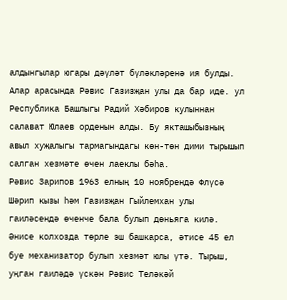алдынгылар югары дәүләт бүләкләренә ия булды. Алар арасында Рәвис Газизҗан улы да бар иде. ул Республика Башлыгы Радий Хәбиров кулыннан салават Юлаев орденын алды. Бу якташыбызның авыл хуҗалыгы тармагындагы көн-төн дими тырышып салган хезмәте өчен лаеклы бәһа.
Рәвис Зарипов 1963 елның 10 ноябрендә Флүсә Шәрип кызы һәм Газизҗан Гыйлемхан улы гаиләсендә өченче бала булып дөньяга килә. Әнисе колхозда төрле эш башкарса, әтисе 45 ел буе механизатор булып хезмәт юлы үтә. Тырыш, уңган гаиләдә үскән Рәвис Теләкәй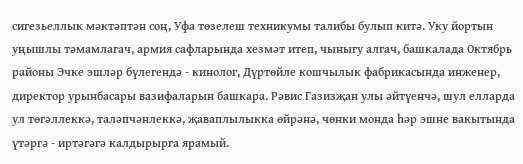сигезьеллык мәктәптән соң, Уфа төзелеш техникумы талибы булып китә. Уку йортын уңышлы тәмамлагач, армия сафларында хезмәт итеп, чыныгу алгач, башкалада Октябрь районы Эчке эшләр бүлегендә - кинолог, Дүртөйле кошчылык фабрикасында инженер, директор урынбасары вазифаларын башкара. Рәвис Газизҗан улы әйтүенчә, шул елларда ул төгәллеккә, таләпчәнлеккә, җаваплылыкка өйрәнә, чөнки монда һәр эшне вакытында үтәргә - иртәгәгә калдырырга ярамый.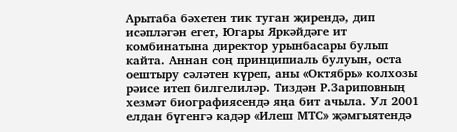Арытаба бәхетен тик туган җирендә, дип исәпләгән егет, Югары Яркәйдәге ит комбинатына директор урынбасары булып кайта. Аннан соң принципиаль булуын, оста оештыру сәләтен күреп, аны «Октябрь» колхозы рәисе итеп билгелиләр. Тиздән Р.Зариповның хезмәт биографиясендә яңа бит ачыла. Ул 2001 елдан бүгенгә кадәр «Илеш МТС» җәмгыятендә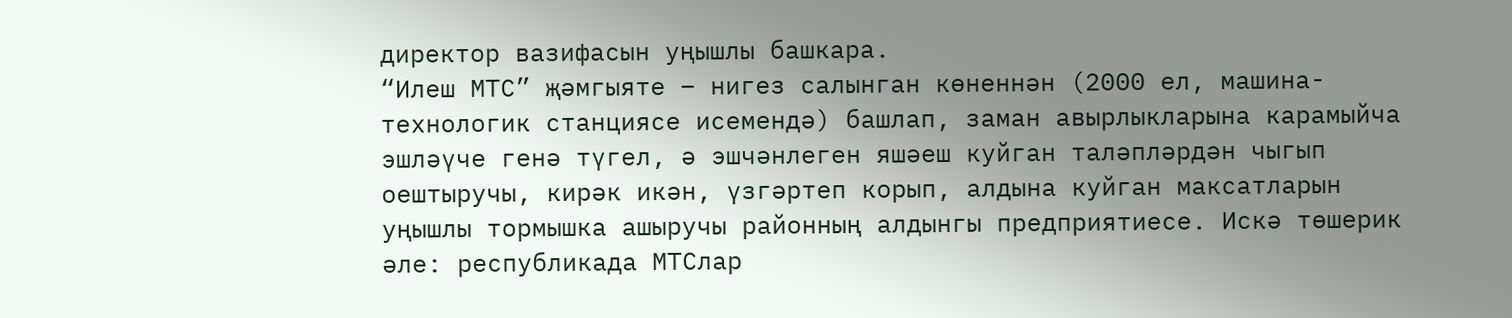директор вазифасын уңышлы башкара.
“Илеш МТС” җәмгыяте – нигез салынган көненнән (2000 ел, машина-технологик станциясе исемендә) башлап, заман авырлыкларына карамыйча эшләүче генә түгел, ә эшчәнлеген яшәеш куйган таләпләрдән чыгып оештыручы, кирәк икән, үзгәртеп корып, алдына куйган максатларын уңышлы тормышка ашыручы районның алдынгы предприятиесе. Искә төшерик әле: республикада МТСлар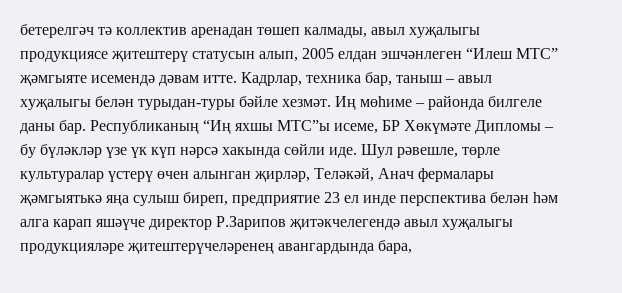бетерелгәч тә коллектив аренадан төшеп калмады, авыл хуҗалыгы продукциясе җитештерү статусын алып, 2005 елдан эшчәнлеген “Илеш МТС” җәмгыяте исемендә дәвам итте. Кадрлар, техника бар, таныш – авыл хуҗалыгы белән турыдан-туры бәйле хезмәт. Иң мөһиме – районда билгеле даны бар. Республиканың “Иң яхшы МТС”ы исеме, БР Хөкүмәте Дипломы – бу бүләкләр үзе үк күп нәрсә хакында сөйли иде. Шул рәвешле, төрле культуралар үстерү өчен алынган җирләр, Теләкәй, Анач фермалары җәмгыятькә яңа сулыш биреп, предприятие 23 ел инде перспектива белән һәм алга карап яшәүче директор Р.Зарипов җитәкчелегендә авыл хуҗалыгы продукцияләре җитештерүчеләренең авангардында бара,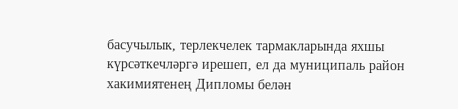басучылык, терлекчелек тармакларында яхшы күрсәткечләргә ирешеп, ел да муниципаль район хакимиятенең Дипломы белән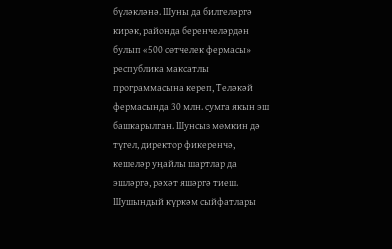бүләкләнә. Шуны да билгеләргә кирәк, районда беренчеләрдән булып «500 сөтчелек фермасы» республика максатлы программасына кереп, Теләкәй фермасында 30 млн. сумга якын эш башкарылган. Шунсыз мөмкин дә түгел, директор фикеренчә, кешеләр уңайлы шартлар да эшләргә, рәхәт яшәргә тиеш. Шушындый күркәм сыйфатлары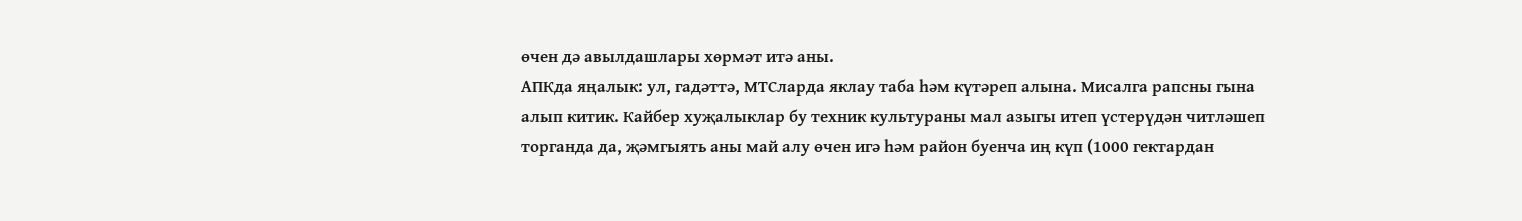өчен дә авылдашлары хөрмәт итә аны.
АПКда яңалык: ул, гадәттә, МТСларда яклау таба һәм күтәреп алына. Мисалга рапсны гына алып китик. Кайбер хуҗалыклар бу техник культураны мал азыгы итеп үстерүдән читләшеп торганда да, җәмгыять аны май алу өчен игә һәм район буенча иң күп (1000 гектардан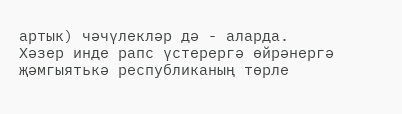артык) чәчүлекләр дә - аларда. Хәзер инде рапс үстерергә өйрәнергә җәмгыятькә республиканың төрле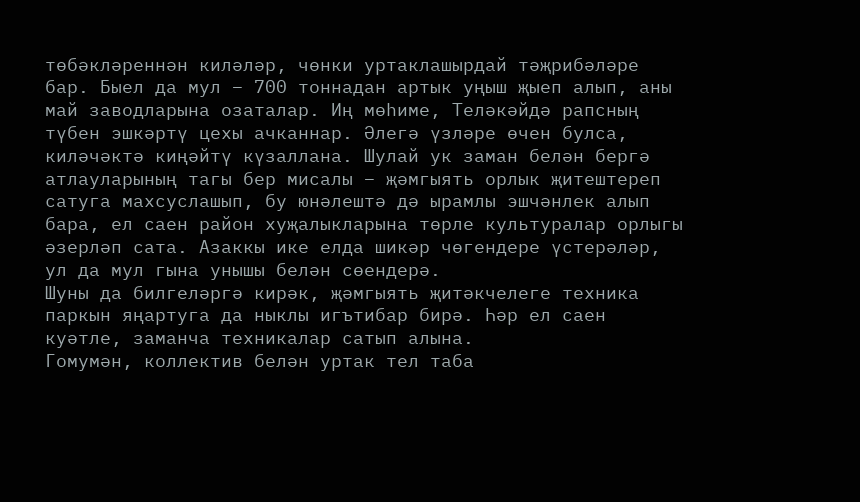төбәкләреннән киләләр, чөнки уртаклашырдай тәҗрибәләре бар. Быел да мул – 700 тоннадан артык уңыш җыеп алып, аны май заводларына озаталар. Иң мөһиме, Теләкәйдә рапсның түбен эшкәртү цехы ачканнар. Әлегә үзләре өчен булса, киләчәктә киңәйтү күзаллана. Шулай ук заман белән бергә атлауларының тагы бер мисалы – җәмгыять орлык җитештереп сатуга махсуслашып, бу юнәлештә дә ырамлы эшчәнлек алып бара, ел саен район хуҗалыкларына төрле культуралар орлыгы әзерләп сата. Азаккы ике елда шикәр чөгендере үстерәләр, ул да мул гына унышы белән сөендерә.
Шуны да билгеләргә кирәк, җәмгыять җитәкчелеге техника паркын яңартуга да ныклы игътибар бирә. Һәр ел саен куәтле, заманча техникалар сатып алына.
Гомумән, коллектив белән уртак тел таба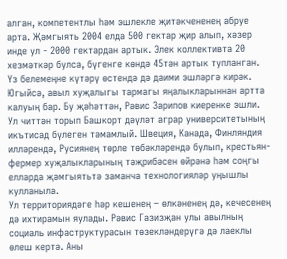алган, компетентлы һәм эшлекле җитәкчененең абруе арта. Җәмгыять 2004 елда 500 гектар җир алып, хәзер инде ул - 2000 гектардан артык. Элек коллективта 20 хезмәткәр булса, бүгенге көндә 45тән артык тупланган.
Үз белемеңне күтәрү өстендә дә даими эшләргә кирәк. Югыйсә, авыл хуҗалыгы тармагы яңалыкларыннан артта калуың бар. Бу җәһәттән, Рәвис Зарипов киеренке эшли. Ул читтән торып Башкорт дәүләт аграр университетының икътисад бүлеген тәмамлый. Швеция, Канада, Финляндия илләрендә, Русиянең төрле төбәкләрендә булып, крестьян-фермер хуҗалыкларының тәҗрибәсен өйрәнә һәм соңгы елларда җәмгыятьтә заманча технологияләр уңышлы кулланыла.
Ул территориядәге һәр кешенең – өлкәненең дә, кечесенең дә ихтирамын яулады. Рәвис Газизҗан улы авылның социаль инфаструктурасын төзекләндерүгә дә лаеклы өлеш кертә. Аны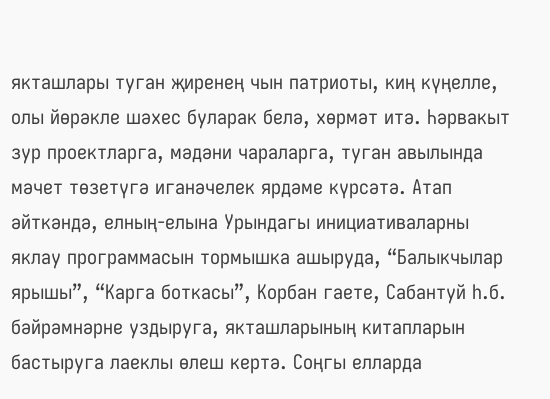якташлары туган җиренең чын патриоты, киң күңелле, олы йөрәкле шәхес буларак белә, хөрмәт итә. Һәрвакыт зур проектларга, мәдәни чараларга, туган авылында мәчет төзетүгә иганәчелек ярдәме күрсәтә. Атап әйткәндә, елның-елына Урындагы инициативаларны яклау программасын тормышка ашыруда, “Балыкчылар ярышы”, “Карга боткасы”, Корбан гаете, Сабантуй һ.б. бәйрәмнәрне уздыруга, якташларының китапларын бастыруга лаеклы өлеш кертә. Соңгы елларда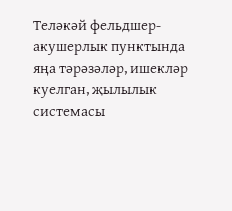Теләкәй фельдшер-акушерлык пунктында яңа тәрәзәләр, ишекләр куелган, җылылык системасы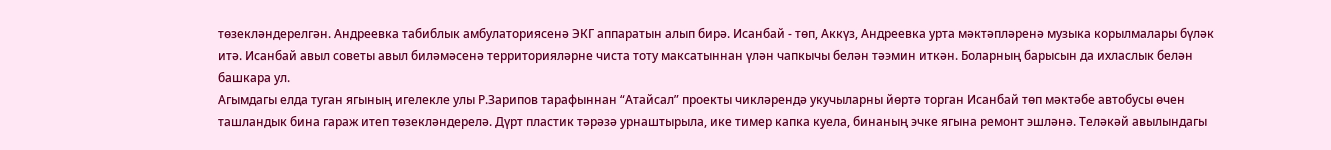төзекләндерелгән. Андреевка табиблык амбулаториясенә ЭКГ аппаратын алып бирә. Исанбай - төп, Аккүз, Андреевка урта мәктәпләренә музыка корылмалары бүләк итә. Исанбай авыл советы авыл биләмәсенә территорияләрне чиста тоту максатыннан үлән чапкычы белән тәэмин иткән. Боларның барысын да ихласлык белән башкара ул.
Агымдагы елда туган ягының игелекле улы Р.Зарипов тарафыннан “Атайсал” проекты чикләрендә укучыларны йөртә торган Исанбай төп мәктәбе автобусы өчен ташландык бина гараж итеп төзекләндерелә. Дүрт пластик тәрәзә урнаштырыла, ике тимер капка куела, бинаның эчке ягына ремонт эшләнә. Теләкәй авылындагы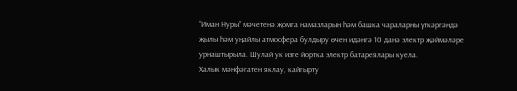“Иман Нуры” мәчетенә җомга намазларын һәм башка чараларны үткәргәндә җылы һәм уңайлы атмосфера булдыру өчен идәнгә 10 данә электр җәймәләре урнаштырыла. Шулай ук изге йортка электр батареялары куела.
Халык мәнфәгатен яклау, кайгырту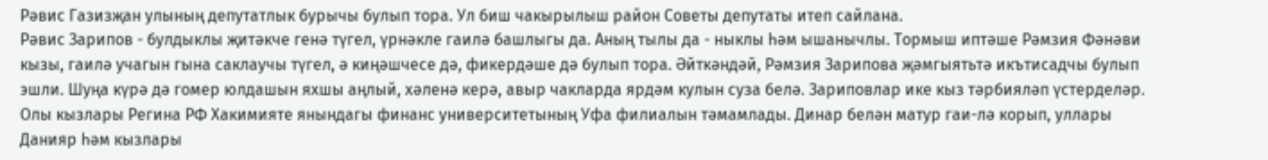Рәвис Газизҗан улының депутатлык бурычы булып тора. Ул биш чакырылыш район Советы депутаты итеп сайлана.
Рәвис Зарипов - булдыклы җитәкче генә түгел, үрнәкле гаилә башлыгы да. Аның тылы да - ныклы һәм ышанычлы. Тормыш иптәше Рәмзия Фәнәви кызы, гаилә учагын гына саклаучы түгел, ә киңәшчесе дә, фикердәше дә булып тора. Әйткәндәй, Рәмзия Зарипова җәмгыятьтә икътисадчы булып эшли. Шуңа күрә дә гомер юлдашын яхшы аңлый, хәленә керә, авыр чакларда ярдәм кулын суза белә. Зариповлар ике кыз тәрбияләп үстерделәр. Олы кызлары Регина РФ Хакимияте янындагы финанс университетының Уфа филиалын тәмамлады. Динар белән матур гаи-лә корып, уллары Данияр һәм кызлары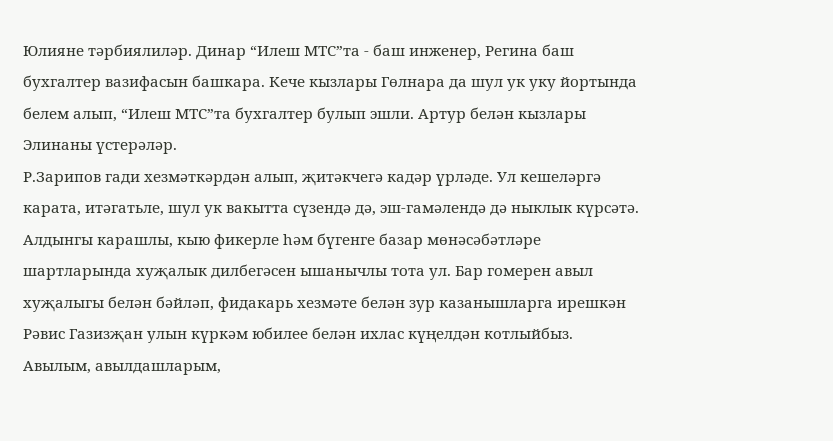Юлияне тәрбиялиләр. Динар “Илеш МТС”та - баш инженер, Регина баш бухгалтер вазифасын башкара. Кече кызлары Гөлнара да шул ук уку йортында белем алып, “Илеш МТС”та бухгалтер булып эшли. Артур белән кызлары Элинаны үстерәләр.
Р.Зарипов гади хезмәткәрдән алып, җитәкчегә кадәр үрләде. Ул кешеләргә карата, итәгатьле, шул ук вакытта сүзендә дә, эш-гамәлендә дә ныклык күрсәтә. Алдынгы карашлы, кыю фикерле һәм бүгенге базар мөнәсәбәтләре шартларында хуҗалык дилбегәсен ышанычлы тота ул. Бар гомерен авыл хуҗалыгы белән бәйләп, фидакарь хезмәте белән зур казанышларга ирешкән Рәвис Газизҗан улын күркәм юбилее белән ихлас күңелдән котлыйбыз. Авылым, авылдашларым,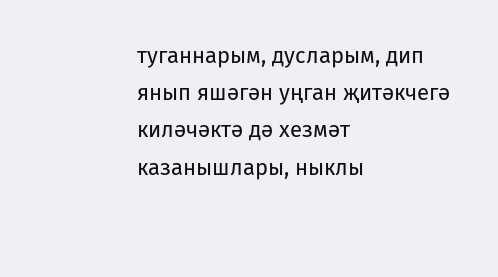туганнарым, дусларым, дип янып яшәгән уңган җитәкчегә киләчәктә дә хезмәт казанышлары, ныклы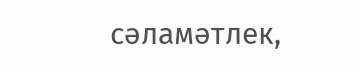сәламәтлек,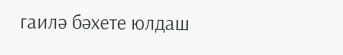гаилә бәхете юлдаш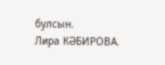булсын.
Лира КӘБИРОВА.